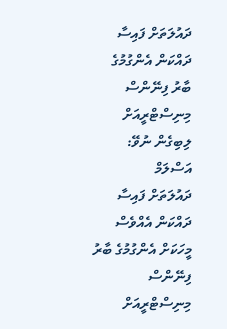ދައުލަތަށް ފައިސާ ދައްކަން އެންގުމުގެ ބާރު ފިނޭންސް މިނިސްޓްރީއަށް ލިބިގެން ނުވޭ: އަސްލަމް
ދައުލަތަށް ފައިސާ ދައްކަން އެއްވެސް މީހަކަށް އެންގުމުގެ ބާރު ފިނޭންސް މިނިސްޓްރީއަށް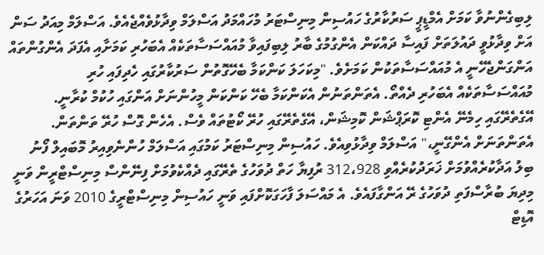ލިބިގެންނުވާ ކަމަށް އެމްޑީޕީ ސަރުކާރުގެ ހައުސިން މިނިސްޓަރު މުހައްމަދު އަސްލަމް ވިދާޅުވެއްޖެއެވެ. އަސްލަމް މިއަދު ސަން އަށް ވިދާޅުވީ ދައުލަތަށް ފައިސާ ދައްކަން އެންގުމުގެ ބާރު ލިބިފައިވާ މުއައްސަސާތަކެއް އެބަހުރި ކަމަށާއި އެފަދަ އެންގުންތައް އަންގަންޖެހޭނީ އެ މުއައްސަސާތަކުން ކަމަށެވެ. "މިކަހަލަ ކަންކަމާ ބެހޭގޮތުން ސަރުކާރުގައި ހެދިފައި ހުރި މުއައްސަސާތަކެއް އެބަހުރި ދެއްތޯ. އެތަންތަނުން އެކަންކަމާ ބެހޭ ކަންކަން މީހުންނަށް އަންގައި ހުކުމް ކުރާނީ. އޭގެތެރޭގައި ހިމެނޭ އެންޓި ކޮރަޕްޝަން ކޮމިޝަން، އޭގެތެރޭގައި ހުރޭ ކޯޓުތައް ވެސް. އެހެން ގޮސް ހުރޭ ތަންތަން. އެތަންތަނަށް އެންގޭނީ،" އަސްލަމް ވިދާޅުވިއެވެ. ހައުސިން މިނިސްޓަރު ކަމުގައި އަސްލަމް ހުންނެވިއިރު މޮބައިލް ފޯނު ބިލު އަދާކުރެއްވުމަށް ޚަރަދުކުރެއްވި 312،928 ރުފިޔާ ހަތް ދުވަހުގެ ތެރޭގައި ދެއްކެވުމަށް ފިނޭންސް މިނިސްޓްރީން ވަނީ މިދިޔަ ބުރާސްފަތި ދުވަހުގެ ރޭ އަންގާފައެވެ. އެ މައްސަލަ ފާހަގަކޮށްފައި ވަނީ ހައުސިން މިނިސްޓްރީގެ 2010 ވަނަ އަހަރުގެ އޮޑިޓް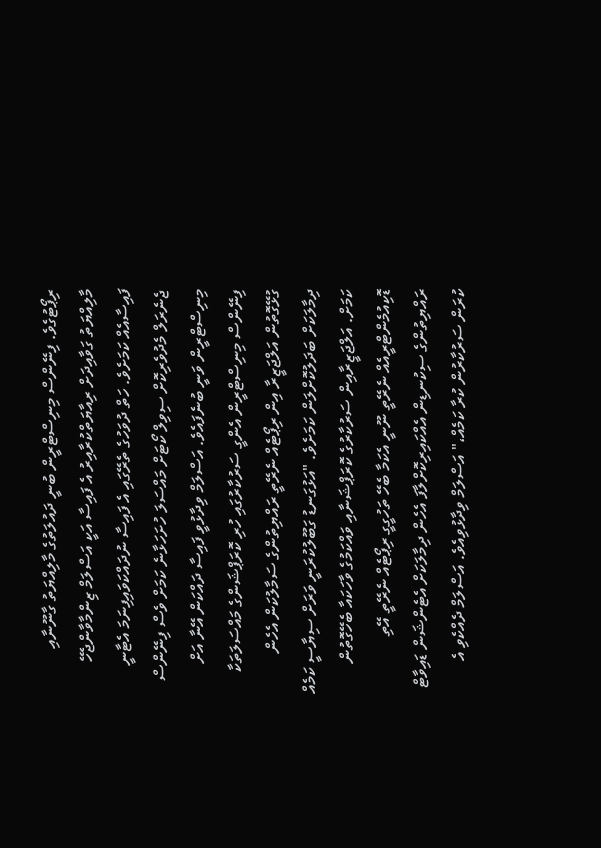ރިޕޯޓުގެވެ. ފިނޭންސް މިނިސްޓްރީން ބުނީ ދައުލަތުގެ މާލިއްޔަތު ގާނޫނާއި މާލިއްޔަތު ގަވާއިދަށް ރިއާޔަތްކުރާއިރު އެ ފައިސާ އަކީ އަސްލަމް ޒިންމާވާންޖެހޭ ފައިސާއެއް ކަމަށެވެ. ހަތް ދުވަހުގެ ތެރޭގައި އެ ފައިސާ ނުދައްކަވައިފިނަމަ އެޓާނީ ޖެނެރަލް މެދުވެރިކޮށް ސިވިލް ކޯޓަށް މައްސަލަ ހުށަހަޅާނެ ކަމަށް ވެސް ފިނޭންސް މިނިސްޓްރީން ވަނީ ބުނެފައެވެ. އަސްލަމް ވިދާޅުވީ ފައިސާ ދައްކަން އޭނާ އަށް ފިނޭންސް މިނިސްޓްރީން އެންގީ ސަރުކާރުގައި ހުރި ކޮރަޕްޝަންގެ މައްސަލަތަކާ ގުޅޭގޮތުން އަލްޖަޒީރާ އިން ރިޕޯޓެއް ނެރޭތީ ރައްޔިތުންގެ ސަމާލުކަން އެހެން ދިމާލަކަށް ބަދަލުކޮށްލަން ކަމަށެވެ. "އަޅުގަނޑު ގަބޫލުކުރަނީ ވަރަށް ސިޔާސީ ކަމެއް ކަމަށް. އަލްޖަޒީރާއިން ސަރުކާރުގެ ކޮރަޕްޝަނާއި ވައްކަމުގެ ވާހަކައާ ބެހޭގޮތުން ޑޮކިއުމެންޓްރީއެއް ނެރޭތީ ނޫނީ އެކަމާ ބެހޭ ތަހުގީގީ ރިޕޯޓެއް ނެރޭތީ އޭތި ރައްޔިތުންގެ ސިކުނޑިން އެއްކައިރިކޮށްލާފަ އެހެން ދިމާލަކަށް އެޓެންޝަން ޑައިވާޓް ކުރަން ސަރުކާރުން ކުރާ ކަމެއް،" އަސްލަމް ވިދާޅުވިއެވެ. އަސްލަމް ދެއްކެވި އެ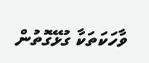ވާހަކަތަކާ ގުޅޭގޮތުން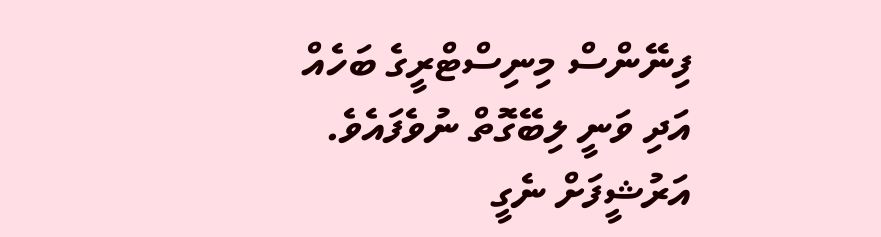ފިނޭންސް މިނިސްޓްރީގެ ބަހެއް އަދި ވަނީ ލިބޭގޮތް ނުވެފައެވެ.
އަރުޝީފަށް ނެގީ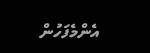އެންމެފަހުން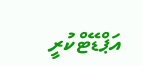އަޕްޑޭޓްކުރީ